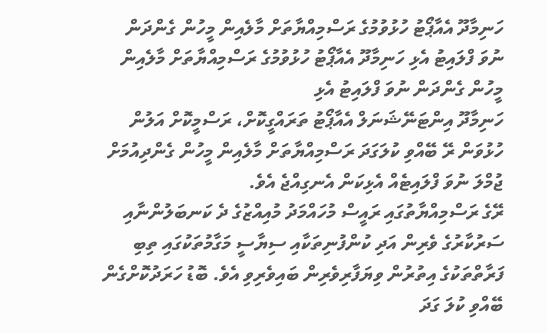ހަނިމާދޫ އެއާޕޯޓު ހުޅުވުމުގެ ރަސްމިއްޔާތަށް މާލެއިން މީހުން ގެންދަން ނުވަ ފްލައިޓު އެޅި ހަނިމާދޫ އެއާޕޯޓު ހުޅުވުމުގެ ރަސްމިއްޔާތަށް މާލެއިން މީހުން ގެންދަން ނުވަ ފްލައިޓު އެޅި
ހަނިމާދޫ އިންޓަނޭޝަނަލް އެއާޕޯޓު ތަރައްގީކޮށް، ރަސްމީކޮށް އަލުން ހުޅުވަން ރޭ ބޭއްވި ކުލަގަދަ ރަސްމިއްޔާތަށް މާލެއިން މީހުން ގެންދިއުމަށް ޖުމްލަ ނުވަ ފްލައިޓެއް އެޅިކަން އެނގިއްޖެ އެވެ.
ރޭގެ ރަސްމިއްޔާތުގައި ރައީސް މުހައްމަދު މުއިއްޒުގެ ދެ ކަނބަލުންނާއި ސަރުކާރުގެ ވެރިން އަދި ކުންފުނިތަކާއި ސިޔާސީ މަގާމުތަކުގައި ތިބި ފަރާތްތަކުގެ އިތުރުން ވިޔަފާރިވެރިން ބައިވެރިވި އެވެ. ބޮޑު ހަރަދުކޮށްގެން ބޭއްވި ކުލަ ގަދަ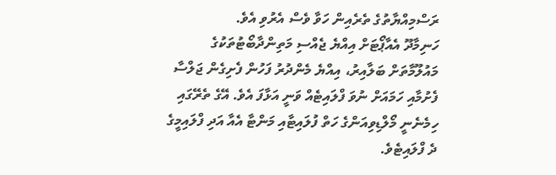ރަސްމިއްޔާތުގެ ތެރެއިން ހަވާ ވެސް އެރުވި އެވެ.
ހަނިމާދޫ އެއާޕޯޓަށް އިއްޔެ ޖެއްސި މަތިންދާބޯޓުތަކުގެ މައުލޫމާތަށް ބަލާއިރު، އިއްޔެ މެންދުރު ފަހުން ފެށިގެން ޖަލްސާ ފެށުމާއި ހަމައަށް ނުވަ ފްލައިޓެއް ވަނީ އަޅާފަ އެވެ. އޭގެ ތެރޭގައި ހިމެނެނީ މޯލްޑިވިއަންގެ ހަތް ފުލައިޓާއި މަންޓާ އެއާ އަދި ފްލައިމީގެ ދެ ފްލައިޓެވެ.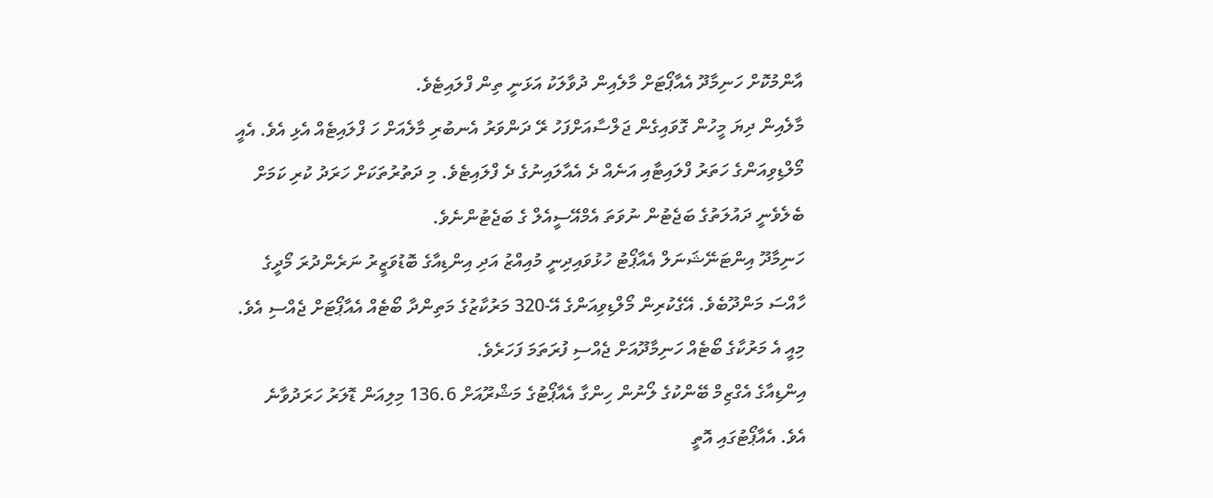އާންމުކޮށް ހަނިމާދޫ އެއާޕޯޓަށް މާލެއިން ދުވާލަކު އަޅަނީ ތިން ފްލައިޓެވެ.
މާލެއިން ދިޔަ މީހުން ގޮވައިގެން ޖަލްސާއަށްފަހު ރޭ ދަންވަރު އެނބުރި މާލެއަށް ހަ ފްލައިޓެއް އެޅި އެވެ. އެއީ މޯލްޑިވިއަންގެ ހަތަރު ފްލައިޓާއި އަނެއް ދެ އެއާލައިނުގެ ދެ ފްލައިޓެވެ. މި ދަތުރުތަކަށް ހަރަދު ކުރި ކަމަށް ބެލެވެނީ ދައުލަތުގެ ބަޖެޓުން ނުވަތަ އެމްއޭސީއެލް ގެ ބަޖެޓުންނެވެ.
ހަނިމާދޫ އިންޓަނޭޝަނަލް އެއާޕޯޓު ހުޅުވައިދިނީ މުއިއްޒު އަދި އިންޑިއާގެ ބޮޑުވަޒީރު ނަރެންދުރަ މޯދީގެ ހާއްސަ މަންދޫބެވެ. އޭގެކުރިން މޯލްޑިވިއަންގެ އޭ-320 މަރުކާޒުގެ މަތިންދާ ބޯޓެއް އެއާޕޯޓަށް ޖެއްސި އެވެ. މިއީ އެ މަރުކާގެ ބޯޓެއް ހަނިމާދޫއަށް ޖެއްސި ފުރަތަމަ ފަހަރެވެ.
އިންޑިއާގެ އެގްޒިމް ބޭންކުގެ ލޯނުން ހިންގާ އެއާޕޯޓުގެ މަޝްރޫއަށް 136.6 މިލިއަން ޑޮލަރު ހަރަދުވާނެ އެވެ. އެއާޕޯޓުގައި އޮތީ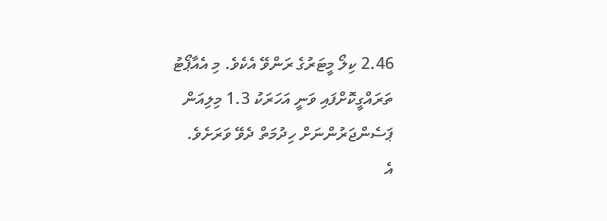2.46 ކިލޯ މީޓަރުގެ ރަންވޭ އެކެވެ. މި އެއާޕޯޓު ތަރައްގީކޮށްފައި ވަނީ އަހަރަކު 1.3 މިލިއަން ޕަސެންޖަރުންނަށް ހިދުމަތް ދެވޭ ވަރަށެވެ.
އެ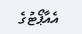އެއާޕޯޓުގެ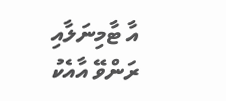އާ ޓާމިނަލާއި ރަންވޭ އާއެކު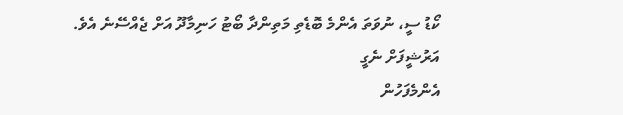ކޯޑު ސީ، ނުވަތަ އެންމެ ބޮޑެތި މަތިންދާ ބޯޓު ހަނިމާދޫ އަށް ޖެއްސޭނެ އެވެ.
އަރުޝީފަށް ނެގީ
އެންމެފަހުން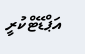އަޕްޑޭޓްކުރީ